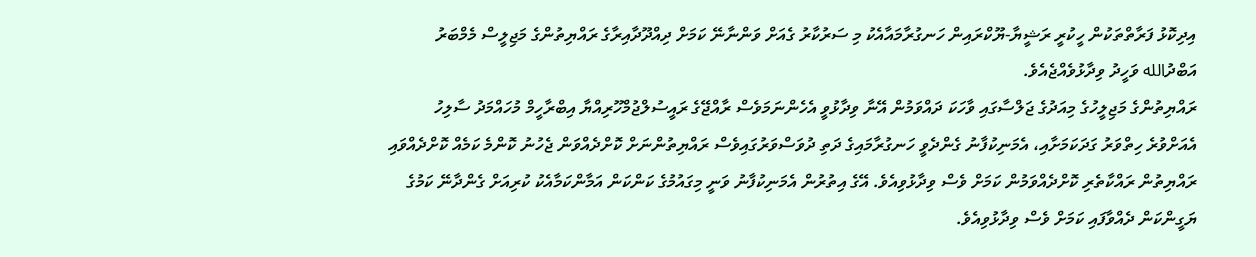އިދިކޮޅު ފަރާތްތަކުން ހީކުރީ ރަޝީޔާ-ޔޫކްރައިން ހަނގުރާމައާއެކު މި ސަރުކާރު ގެއަށް ވަންނާނޭ ކަމަށް ދިއްދޫދާއިރާގެ ރައްޔިތުންގެ މަޖިލީސް މެމްބަރު އަބްދުالله ވަހީދު ވިދާޅުވެއްޖެއެވެ.
ރައްޔިތުންގެ މަޖިލީހުގެ މިއަދުގެ ޖަލްސާގައި ވާހަކަ ދައްވަމުން އޭނާ ވިދާޅުވީ އެހެންނަމަވެސް ރާއްޖޭގެ ރައީސުލްޖުމްހޫރިއްޔާ އިބްރާހީމް މުހައްމަދު ސާލިހު އެއަށްވުރެ ހިތްވަރު ގަދަކަމަށާއި، އެމަނިކުފާނު ގެންދެވީ ހަނގުރާމައިގެ ދަތި ދުވަސްވަރުގައިވެސް ރައްޔިތުންނަށް ކޮށްދެއްވަން ޖެހުނު ކޮންމެ ކަމެއް ކޮށްދެއްވައި ރައްޔިތުން ރައްކާތެރި ކޮށްދެއްވަމުން ކަމަށް ވެސް ވިދާޅުވިއެވެ. އޭގެ އިތުރުން އެމަނިކުފާނު ވަނީ މިގައުމުގެ ކަންކަން އަމާންކަމާއެކު ކުރިއަށް ގެންދާނޭ ކަމުގެ ޔަގީންކަން ދެއްވާފައި ކަމަށް ވެސް ވިދާޅުވިއެވެ.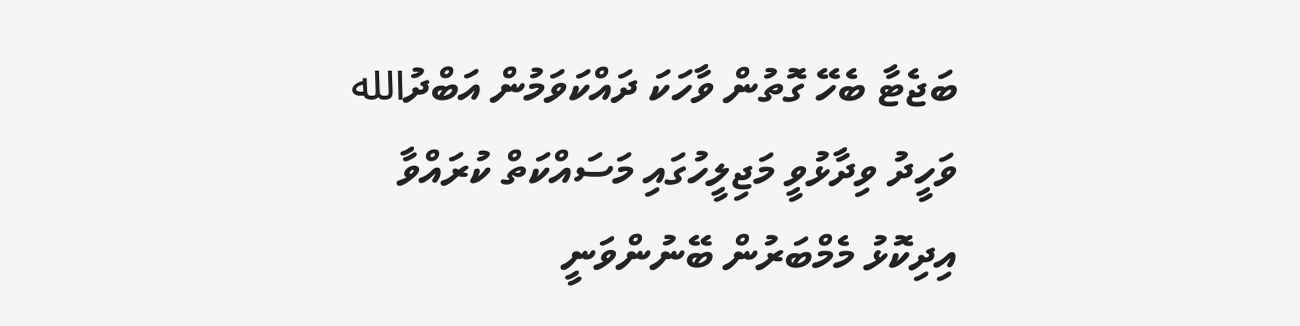ބަޖެޓާ ބެހޭ ގޮތުން ވާހަކަ ދައްކަވަމުން އަބްދުالله ވަހީދު ވިދާޅުވީ މަޖިލީހުގައި މަސައްކަތް ކުރައްވާ އިދިކޮޅު މެމްބަރުން ބޭނުންވަނީ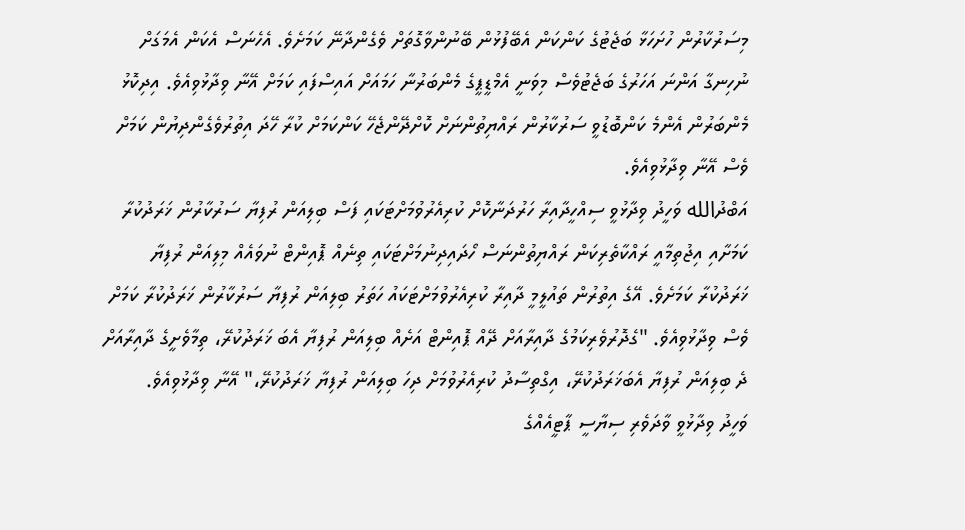މިސަރުކާރުން ހުށަހަޅާ ބަޖެޓުގެ ކަންކަން އެބޭފުޅުން ބޭނުންވާގޮތަށް ވެގެންދާނޭ ކަމަށެވެ. އެހެނަސް އެކަން އެމަގަށް ނުހިނގާ އަންނަ އަހަރުގެ ބަޖެޓުވެސް މިވަނީ އެމްޑީޕީގެ މެންބަރުނާ ހަމައަށް އައިސްފައި ކަމަށް އޭނާ ވިދާޅުވިއެވެ. އިދިކޮޅު މެންބަރުން އެންމެ ކަންބޮޑުވީ ސަރުކާރުން ރައްޔިތުންނަށް ކޮށްދޭންޖެހޭ ކަންކަމަށް ކުރާ ހޭދަ އިތުރުވެގެންދިޔުން ކަމަށް ވެސް އޭނާ ވިދާޅުވިއެވެ.
އަބްދުالله ވަހީދު ވިދާޅުވީ ސިއްހީދާއިރާ ހަރުދަނާކޮށް ކުރިއެރުވުމަށްޓަކައި ފަސް ބިލިއަން ރުފިޔާ ސަރުކާރުން ޚަރަދުކުރާ ކަމަށާއި އިޖުތިމާއީ ރައްކާތެރިކަން ރައްޔިތުންނަސް ހޯދައިދިނުމަށްޓަކައި ތިނެއް ޕޮއިންޓް ނުވައެއް މިލިއަން ރުފިޔާ ޚަރަދުކުރާ ކަމަށެވެ. އޭގެ އިތުރުން ތައުލީމީ ދާއިރާ ކުރިއެރުވުމަށްޓަކައު ހަތަރު ބިލިއަން ރުފިޔާ ސަރުކާރުން ޚަރަދުކުރާ ކަމަށް ވެސް ވިދާޅުވިއެވެ. "ގެދޮރުވެރިކަމުގެ ދާއިރާއަށް ދޭއް ޕޮއިންޓް އަށެއް ބިލިއަން ރުފިޔާ އެބަ ޚަރަދުކުރޭ، ތިމާވެށީގެ ދާއިރާއަށް ދެ ބިލިއަން ރުފިޔާ އެބަޚަރަދުކުރޭ، އިގްތިސާދު ކުރިއެރުވުމަށް ދިހަ ބިލިއަން ރުފިޔާ ޚަރަދުކުރޭ،" އޭނާ ވިދާޅުވިއެވެ.
ވަހީދު ވިދާޅުވީ ވާދަވެރި ސިޔާސީ ޕާޓީއެއްގެ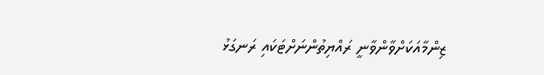ޒިންމާއަކަށްވާންވާނީ ރައްޔިތުންނަށްޓަކައި ރަނގަޅު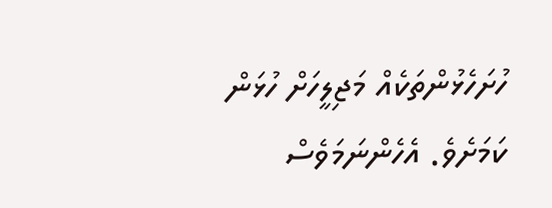ހުށަހެޅުންތަކެއް މަޖިލީހަށް ހުޅަން ކަމަށެވެ. އެހެންނަމަވެސް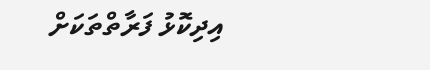އިދިކޮޅު ފަރާތްތަކަށް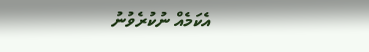އެކަމެއް ނުކުރެވުނު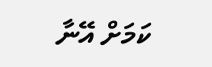ކަމަށް އޭނާ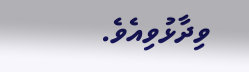ވިދާޅުވިއެވެ.